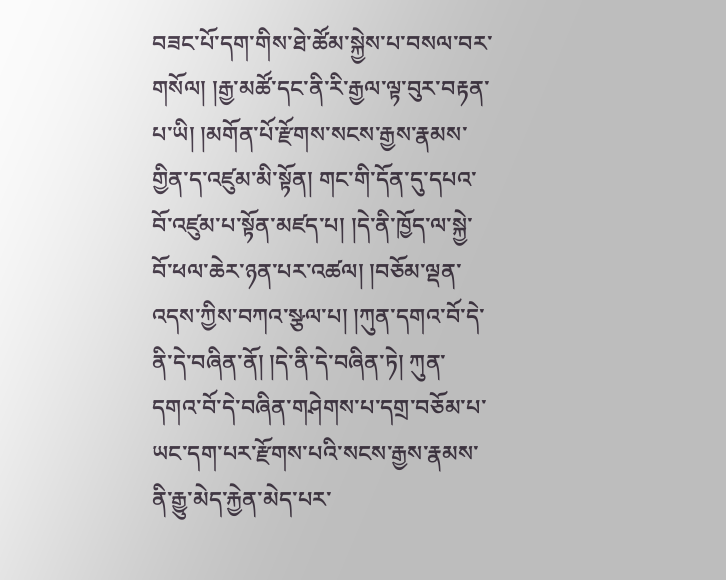བཟང་པོ་དག་གིས་ཐེ་ཚོམ་སྐྱེས་པ་བསལ་བར་གསོལ། །རྒྱ་མཚོ་དང་ནི་རི་རྒྱལ་ལྟ་བུར་བརྟན་པ་ཡི། །མགོན་པོ་རྫོགས་སངས་རྒྱས་རྣམས་གྱིན་ད་འཛུམ་མི་སྟོན། གང་གི་དོན་དུ་དཔའ་བོ་འཛུམ་པ་སྟོན་མཛད་པ། །དེ་ནི་ཁྱོད་ལ་སྐྱེ་བོ་ཕལ་ཆེར་ཉན་པར་འཚལ། །བཅོམ་ལྡན་འདས་ཀྱིས་བཀའ་སྩལ་པ། །ཀུན་དགའ་བོ་དེ་ནི་དེ་བཞིན་ནོ། །དེ་ནི་དེ་བཞིན་ཏེ། ཀུན་དགའ་བོ་དེ་བཞིན་གཤེགས་པ་དགྲ་བཅོམ་པ་ཡང་དག་པར་རྫོགས་པའི་སངས་རྒྱས་རྣམས་ནི་རྒྱུ་མེད་རྐྱེན་མེད་པར་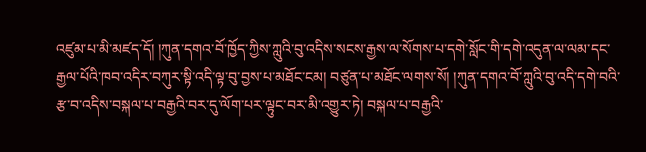འཛུམ་པ་མི་མཛད་དོ། །ཀུན་དགའ་བོ་ཁྱོད་ཀྱིས་ཀླུའི་བུ་འདིས་སངས་རྒྱས་ལ་སོགས་པ་དགེ་སློང་གི་དགེ་འདུན་ལ་ལམ་དང་རྒྱལ་པོའི་ཁབ་འདིར་བཀུར་སྟི་འདི་ལྟ་བུ་བྱས་པ་མཐོང་ངམ། བཙུན་པ་མཐོང་ལགས་སོ། །ཀུན་དགའ་བོ་ཀླུའི་བུ་འདི་དགེ་བའི་རྩ་བ་འདིས་བསྐལ་པ་བརྒྱའི་བར་དུ་ལོག་པར་ལྟུང་བར་མི་འགྱུར་ཏེ། བསྐལ་པ་བརྒྱའི་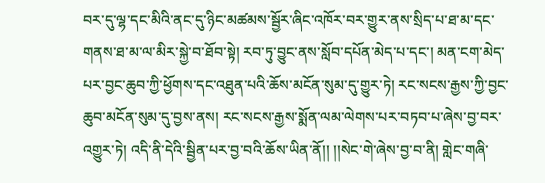བར་དུ་ལྷ་དང་མིའི་ནང་དུ་ཉིང་མཚམས་སྦྱོར་ཞིང་འཁོར་བར་གྱུར་ནས་སྲིད་པ་ཐ་མ་དང་གནས་ཐ་མ་ལ་མིར་སྐྱེ་བ་ཐོབ་སྟེ། རབ་ཏུ་བྱུང་ནས་སློབ་དཔོན་མེད་པ་དང་། མན་ངག་མེད་པར་བྱང་ཆུབ་ཀྱི་ཕྱོགས་དང་འཐུན་པའི་ཆོས་མངོན་སུམ་དུ་གྱུར་ཏེ། རང་སངས་རྒྱས་ཀྱི་བྱང་ཆུབ་མངོན་སུམ་དུ་བྱས་ནས། རང་སངས་རྒྱས་སྨོན་ལམ་ལེགས་པར་བཏབ་པ་ཞེས་བྱ་བར་འགྱུར་ཏེ། འདི་ནི་དེའི་སྦྱིན་པར་བྱ་བའི་ཆོས་ཡིན་ནོ།། །།སེང་གེ་ཞེས་བྱ་བ་ནི། གླེང་གཞི་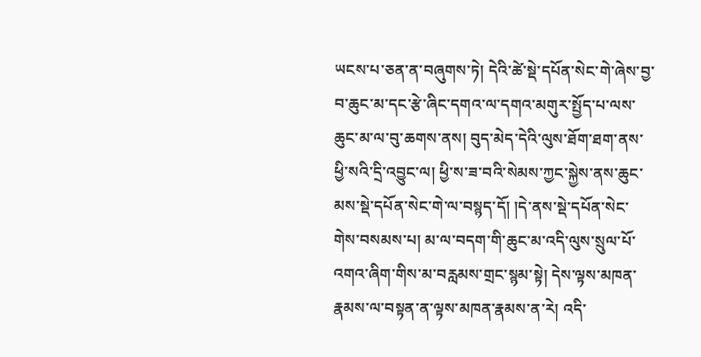ཡངས་པ་ཅན་ན་བཞུགས་ཏེ། དེའི་ཚེ་སྡེ་དཔོན་སེང་གེ་ཞེས་བྱ་བ་ཆུང་མ་དང་རྩེ་ཞིང་དགའ་ལ་དགའ་མགུར་སྤྱོད་པ་ལས་ཆུང་མ་ལ་བུ་ཆགས་ནས། བུད་མེད་དེའི་ལུས་ཐོག་ཐག་ནས་ཕྱི་སའི་དྲི་འབྱུང་ལ། ཕྱི་ས་ཟ་བའི་སེམས་ཀྱང་སྐྱེས་ནས་ཆུང་མས་སྡེ་དཔོན་སེང་གེ་ལ་བསྙད་དོ། །དེ་ནས་སྡེ་དཔོན་སེང་གེས་བསམས་པ། མ་ལ་བདག་གི་ཆུང་མ་འདི་ལུས་སྲུལ་པོ་འགའ་ཞིག་གིས་མ་བརླམས་གྲང་སྙམ་སྟེ། དེས་ལྟས་མཁན་རྣམས་ལ་བསྟན་ན་ལྟས་མཁན་རྣམས་ན་རེ། འདི་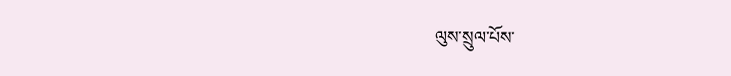ལུས་སྲུལ་པོས་